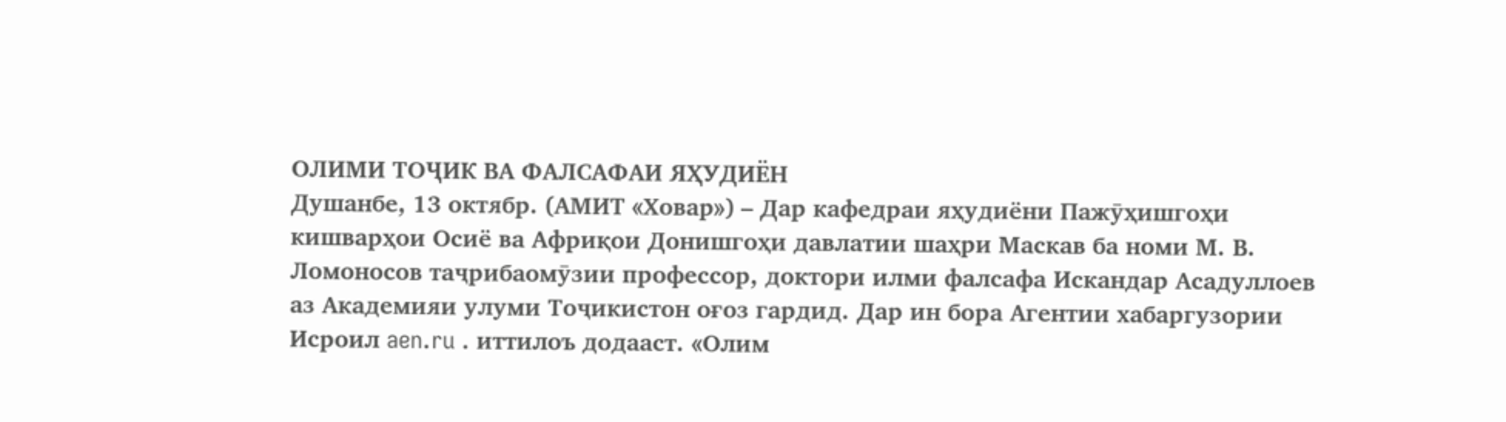ОЛИМИ ТОҶИК ВА ФАЛСАФАИ ЯҲУДИЁН
Душанбе, 13 октябр. (АМИТ «Ховар») – Дар кафедраи яҳудиёни Пажӯҳишгоҳи кишварҳои Осиё ва Африқои Донишгоҳи давлатии шаҳри Маскав ба номи М. В. Ломоносов таҷрибаомӯзии профессор, доктори илми фалсафа Искандар Асадуллоев аз Академияи улуми Тоҷикистон оғоз гардид. Дар ин бора Агентии хабаргузории Исроил aen.ru . иттилоъ додааст. «Олим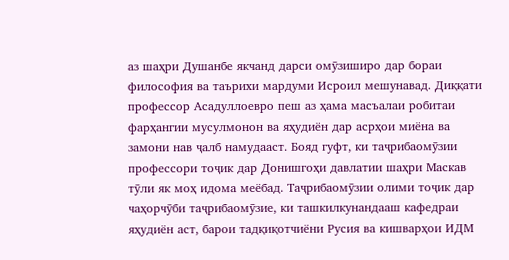аз шаҳри Душанбе якчанд дарси омӯзиширо дар бораи философия ва таърихи мардуми Исроил мешунавад. Диққати профессор Асадуллоевро пеш аз ҳама масъалаи робитаи фарҳангии мусулмонон ва яҳудиён дар асрҳои миёна ва замони нав ҷалб намудааст. Бояд гуфт, ки таҷрибаомӯзии профессори тоҷик дар Донишгоҳи давлатии шаҳри Маскав тӯли як моҳ идома меёбад. Таҷрибаомӯзии олими тоҷик дар чаҳорчӯби таҷрибаомӯзие, ки ташкилкунандааш кафедраи яҳудиён аст, барои тадқиқотчиёни Русия ва кишварҳои ИДМ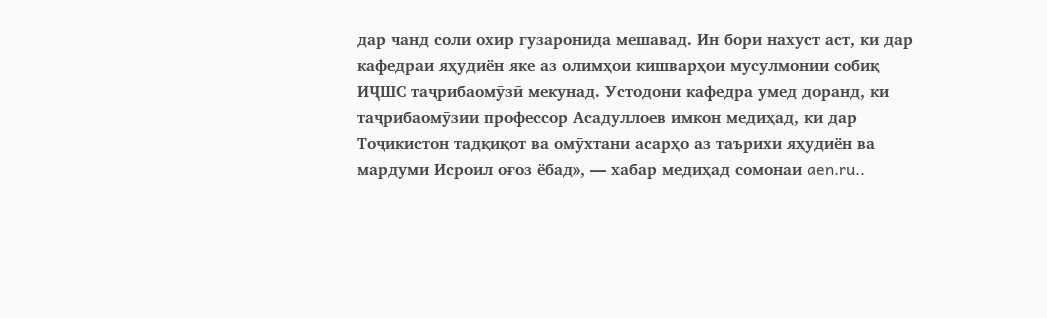дар чанд соли охир гузаронида мешавад. Ин бори нахуст аст, ки дар кафедраи яҳудиён яке аз олимҳои кишварҳои мусулмонии собиқ ИҶШС таҷрибаомӯзӣ мекунад. Устодони кафедра умед доранд, ки таҷрибаомӯзии профессор Асадуллоев имкон медиҳад, ки дар Тоҷикистон тадқиқот ва омӯхтани асарҳо аз таърихи яҳудиён ва мардуми Исроил оғоз ёбад», — хабар медиҳад сомонаи aen.ru..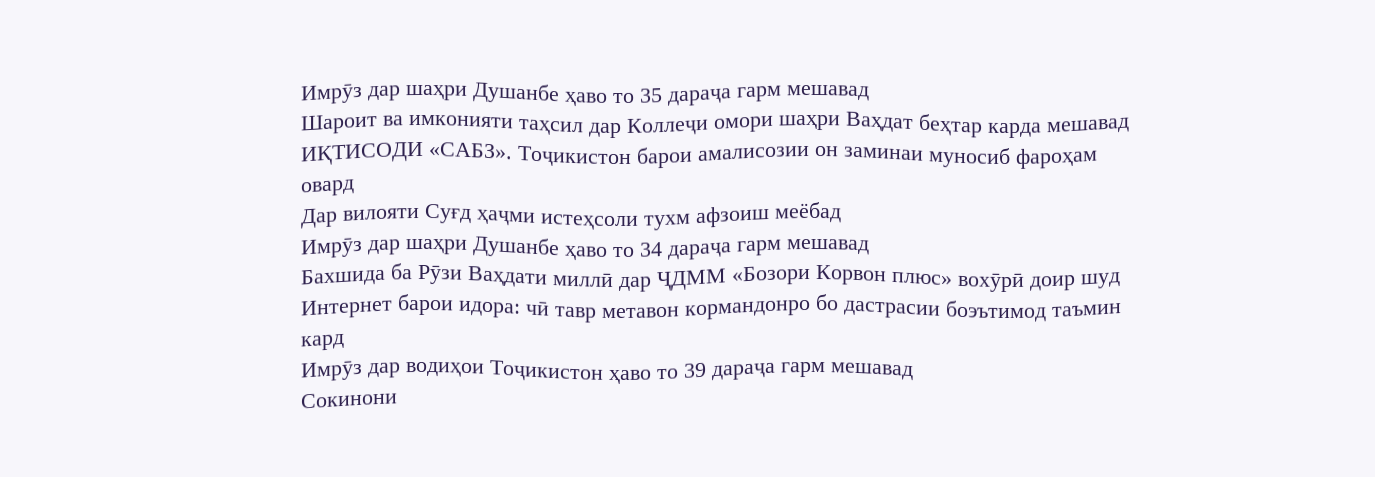Имрӯз дар шаҳри Душанбе ҳаво то 35 дараҷа гарм мешавад
Шароит ва имконияти таҳсил дар Коллеҷи омори шаҳри Ваҳдат беҳтар карда мешавад
ИҚТИСОДИ «САБЗ». Тоҷикистон барои амалисозии он заминаи муносиб фароҳам овард
Дар вилояти Суғд ҳаҷми истеҳсоли тухм афзоиш меёбад
Имрӯз дар шаҳри Душанбе ҳаво то 34 дараҷа гарм мешавад
Бахшида ба Рӯзи Ваҳдати миллӣ дар ҶДММ «Бозори Корвон плюс» вохӯрӣ доир шуд
Интернет барои идора: чӣ тавр метавон кормандонро бо дастрасии боэътимод таъмин кард
Имрӯз дар водиҳои Тоҷикистон ҳаво то 39 дараҷа гарм мешавад
Сокинони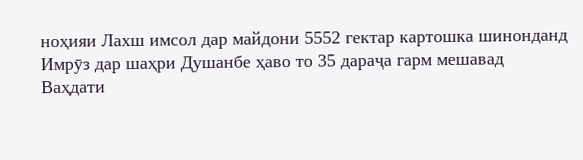ноҳияи Лахш имсол дар майдони 5552 гектар картошка шинонданд
Имрӯз дар шаҳри Душанбе ҳаво то 35 дараҷа гарм мешавад
Ваҳдати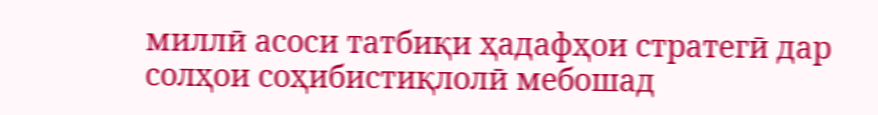миллӣ асоси татбиқи ҳадафҳои стратегӣ дар солҳои соҳибистиқлолӣ мебошад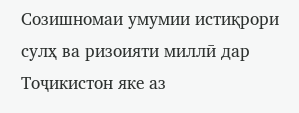Созишномаи умумии истиқрори сулҳ ва ризоияти миллӣ дар Тоҷикистон яке аз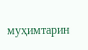муҳимтарин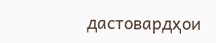дастовардҳои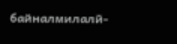байналмилалӣ-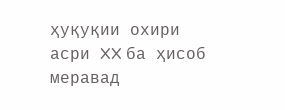ҳуқуқии охири асри XX ба ҳисоб меравад